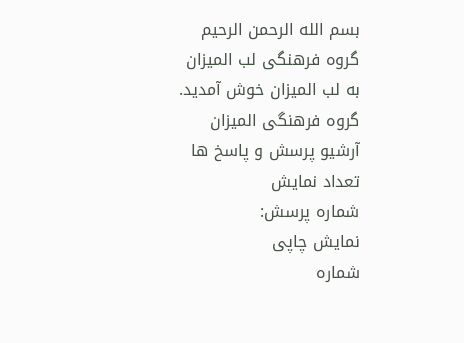بسم الله الرحمن الرحیم
گروه فرهنگی لب المیزان
به لب المیزان خوش آمدید.
گروه فرهنگی المیزان
آرشیو پرسش و پاسخ ها
تعداد نمایش
شماره پرسش:
نمایش چاپی
شماره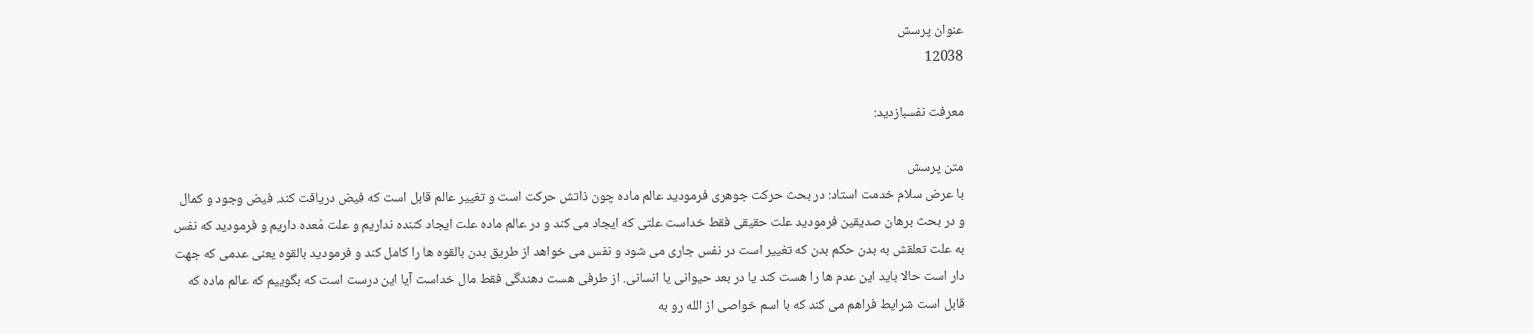عنوان پرسش
12038

معرفت نفسبازدید:

متن پرسش
با عرض سلام خدمت استاد: در بحث حرکت جوهری فرمودید عالم ماده چون ذاتش حرکت است و تغییر عالم قابل است که فیض دریافت کند. فیض وجود و کمال و در بحث برهان صدیقین فرمودید علت حقیقی فقط خداست علتی که ایجاد می کند و در عالم ماده علت ایجاد کننده نداریم و علت مُعده داریم و فرمودید که نفس به علت تعلقش به بدن حکم بدن که تغییر است در نفس جاری می شود و نفس می خواهد از طریق بدن بالقوه ها را کامل کند و فرمودید بالقوه یعنی عدمی که جهت دار است حالا باید این عدم ها را هست کند یا در بعد حیوانی یا انسانی. از طرفی هست دهندگی فقط مال خداست آیا این درست است که بگوییم که عالم ماده که قابل است شرایط فراهم می کند که با اسم خواصی از الله رو به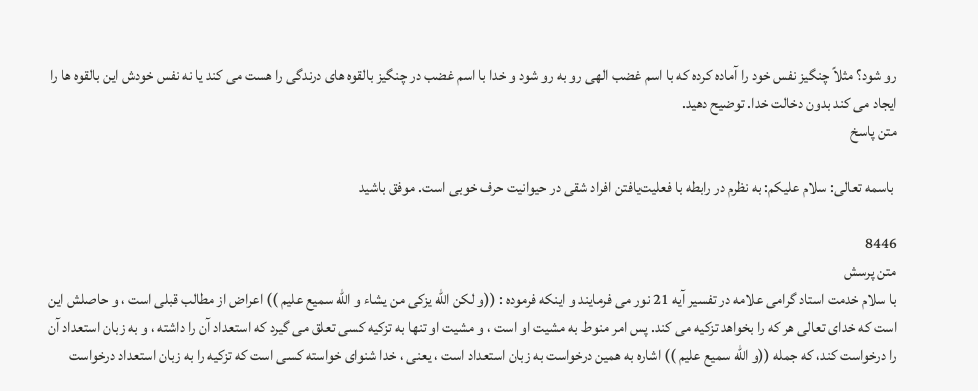رو شود؟ مثلاً چنگیز نفس خود را آماده کرده که با اسم غضب الهی رو به رو شود و خدا با اسم غضب در چنگیز بالقوه های درندگی را هست می کند یا نه نفس خودش این بالقوه ها را ایجاد می کند بدون دخالت خدا. توضیح دهید.
متن پاسخ

 باسمه تعالی: سلام علیکم: به نظرم در رابطه با فعلیت‌یافتن افراد شقی در حیوانیت حرف خوبی است. موفق باشید

8446
متن پرسش
با سلام خدمت استاد گرامی علامه در تفسیر آیه 21 نور می فرمایند و اینکه فرموده : ((و لکن اللّه یزکى من یشاء و اللّه سمیع علیم )) اعراض از مطالب قبلى است ، و حاصلش این است که خداى تعالى هر که را بخواهد تزکیه مى کند. پس امر منوط به مشیت او است ، و مشیت او تنها به تزکیه کسى تعلق مى گیرد که استعداد آن را داشته ، و به زبان استعداد آن را درخواست کند، که جمله ((و اللّه سمیع علیم )) اشاره به همین درخواست به زبان استعداد است ، یعنى ، خدا شنواى خواسته کسى است که تزکیه را به زبان استعداد درخواست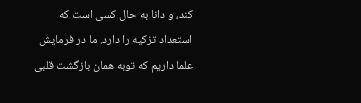کند، و دانا به حال کسى است که استعداد تزکیه را دارد. ما در فرمایش علما داریم که توبه همان بازگشت قلبی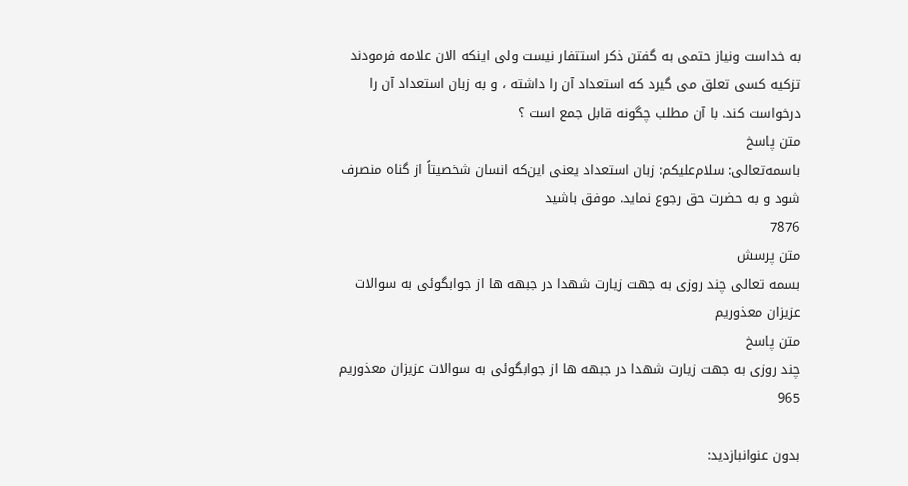به خداست ونیاز حتمی به گفتن ذکر استتفار نیست ولی اینکه الان علامه فرمودند تزکیه کسى تعلق مى گیرد که استعداد آن را داشته ، و به زبان استعداد آن را درخواست کند. با آن مطلب چگونه قابل جمع است ؟
متن پاسخ
باسمه‌تعالی: سلام‌علیکم: زبان استعداد یعنی این‌که انسان شخصیتاً از گناه منصرف شود و به حضرت حق رجوع نماید. موفق باشید
7876
متن پرسش
بسمه تعالی چند روزی به جهت زیارت شهدا در جبهه ها از جوابگوئی به سوالات عزیزان معذوریم
متن پاسخ
چند روزی به جهت زیارت شهدا در جبهه ها از جوابگوئی به سوالات عزیزان معذوریم
965

بدون عنوانبازدید: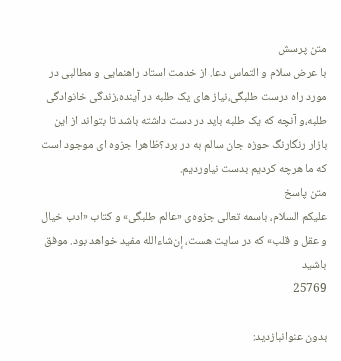متن پرسش
با عرض سلام و التماس دعا. از خدمت استاد راهنمایی و مطالبی در مورد راه درست طلبگی،نیاز های یک طلبه در آینده،زندگی خانوادگی طلبه،و آنچه که یک طلبه باید در دست داشته باشد تا بتواند از این بازار رنگارنگ حوزه جان سالم به در برد؟ظاهرا جزوه ای موجود است که ما هرچه کردیم بدست نیاوردیم.
متن پاسخ
علیکم السلام، باسمه تعالی جزوه‌ی «عالم طلبگی» و کتاب «ادب خیال و عقل و قلب» که در سایت هست، إن‌شاءالله مفید خواهد بود. موفق باشید
25769

بدون عنوانبازدید: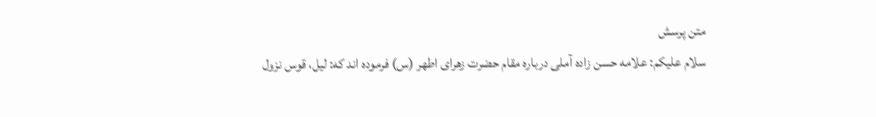متن پرسش
سلام علیکم: علامه حسن زاده آملی درباره مقام حضرت زهرای اطهر (س) فرموده اند که: لیل، قوس نزول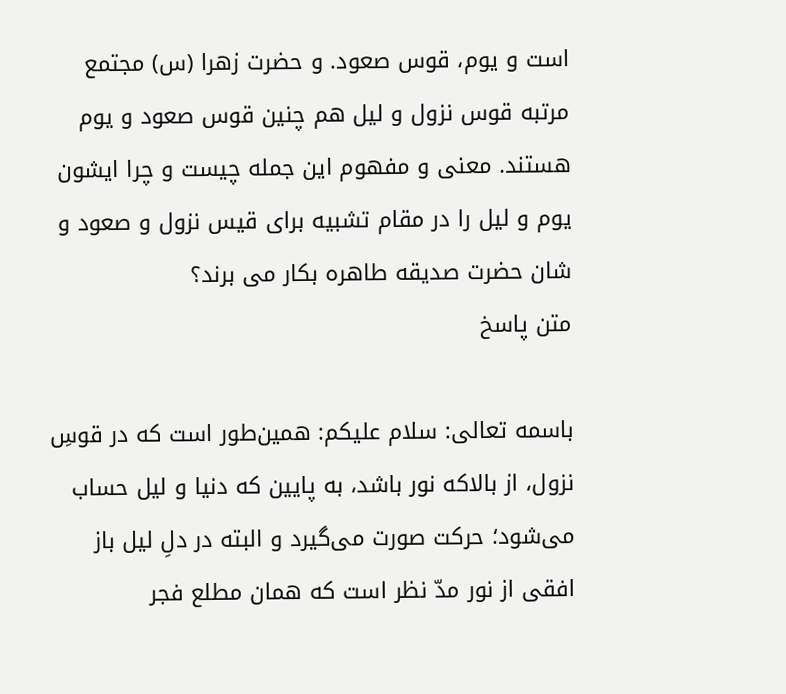است و یوم، قوس صعود. و حضرت زهرا (س) مجتمع مرتبه قوس نزول و لیل هم چنین قوس صعود و یوم هستند. معنی و مفهوم این جمله چیست و چرا ایشون یوم و لیل را در مقام تشبیه برای قیس نزول و صعود و شان حضرت صدیقه طاهره بکار می برند؟
متن پاسخ

باسمه تعالی: سلام علیکم: همین‌طور است که در قوسِ نزول، از بالاکه نور باشد، به پایین که دنیا و لیل حساب می‌شود؛ حرکت صورت می‌گیرد و البته در دلِ لیل باز افقی از نور مدّ نظر است که همان مطلع فجر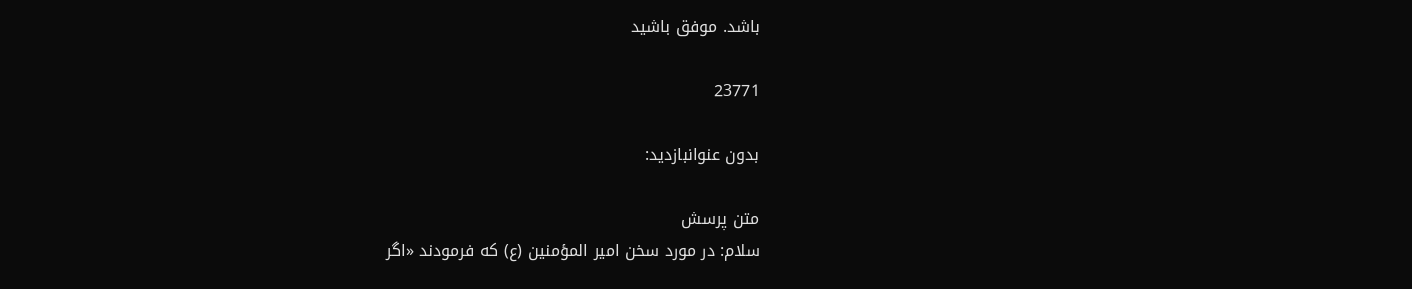باشد. موفق باشید

23771

بدون عنوانبازدید:

متن پرسش
سلام: در مورد سخن امیر المؤمنين (ع) که فرمودند «اگر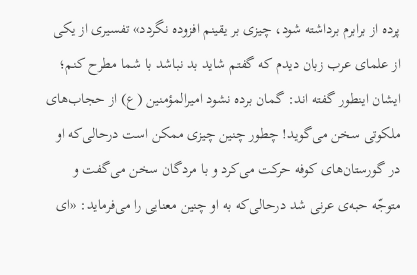پرده از برابرم برداشته شود، چیزی بر یقینم افزوده نگردد» تفسیری از یکی از علمای عرب زبان دیدم که گفتم شاید بد نباشد با شما مطرح کنم؛ ایشان اینطور گفته اند: گمان برده نشود امیرالمؤمنین (ع) از حجاب‌های ملکوتی سخن می‌گوید! چطور چنین چیزی ممکن است در‌حالی‌که او در گورستان‌های کوفه حرکت می‌کرد و با مردگان سخن می‌گفت و متوجّه حبه‌ی عرنی شد در‌حالی‌که به او چنین معنایی را می‌فرماید: «ای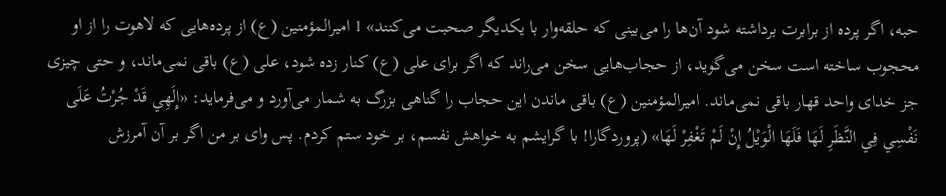حبه، اگر پرده از برابرت برداشته شود آن‌ها را می‌بینی که حلقه‌وار با یکدیگر صحبت می‌کنند» 1 امیرالمؤمنین (ع) از پرده‌هایی که لاهوت را از او محجوب ساخته است سخن می‌گوید، از حجاب‌هایی سخن می‌راند که اگر برای علی (ع) کنار زده شود، علی (ع) باقی نمی‌ماند، و حتی چیزی جز خدای واحد قهار باقی نمی‌ماند. امیرالمؤمنین (ع) باقی ماندن این حجاب را گناهی بزرگ به شمار می‌آورد و می‌فرماید: «إِلَهِي قَدْ جُرْتُ عَلَى نَفْسِي فِي النَّظَرِ لَهَا فَلَهَا الْوَيْلُ إِنْ لَمْ تَغْفِرْ لَهَا» (پروردگارا! با گرایشم به خواهش نفسم، بر خود ستم کردم. پس وای بر من اگر بر آن آمرزش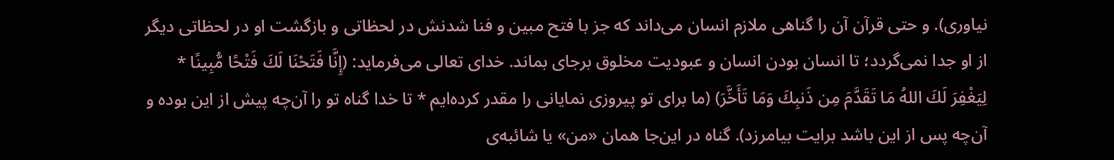نیاوری). و حتی قرآن آن را گناهی ملازم انسان می‌داند که جز با فتح مبین و فنا شدنش در لحظاتی و بازگشت او در لحظاتی دیگر از او جدا نمی‌گردد؛ تا انسان بودن انسان و عبودیت مخلوق بر‌جای بماند. خدای تعالی می‌فرماید: (إِنَّا فَتَحْنَا لَكَ فَتْحًا مُّبِينًا * لِيَغْفِرَ لَكَ اللهُ مَا تَقَدَّمَ مِن ذَنبِكَ وَمَا تَأَخَّرَ) (ما برای تو پيروزی نمايانی را مقدر کرده‌ايم * تا خدا گناه تو را آن‌چه پيش از اين بوده و آن‌چه پس از اين باشد برایت بيامرزد). گناه در این‌جا همان «من» یا شائبه‌ی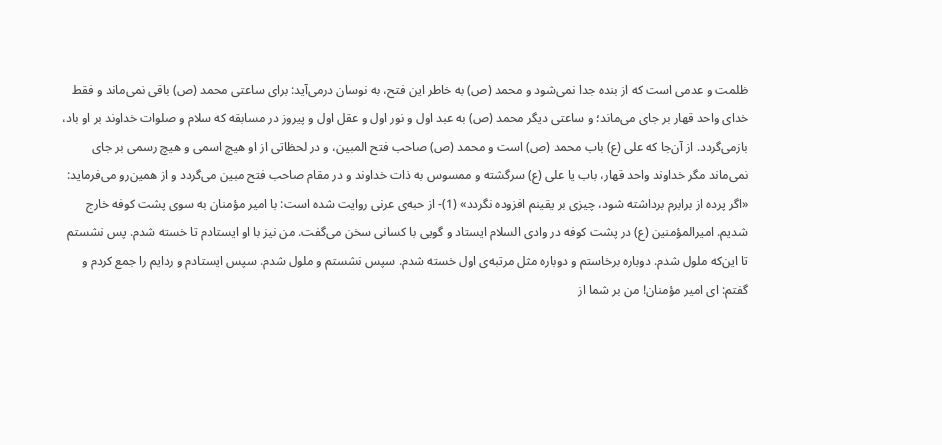ظلمت و عدمی است که از بنده جدا نمی‌شود و محمد (ص) به خاطر این فتح، به نوسان درمی‌آید: برای ساعتی محمد (ص) باقی نمی‌ماند و فقط خدای واحد قهار بر جای می‌ماند؛ و ساعتی دیگر محمد (ص) به عبد اول و نور اول و عقل اول و پیروز در مسابقه که سلام و صلوات خداوند بر او باد، بازمی‌گردد. از آن‌جا که علی (ع) باب محمد (ص) است و محمد (ص) صاحب فتح المبین، و در لحظاتی از او هیچ اسمی و هیچ رسمی بر جای نمی‌ماند مگر خداوند واحد قهار، باب یا علی (ع) سرگشته و ممسوس به ذات خداوند و در مقام صاحب فتح مبین می‌گردد و از همین‌رو می‌فرماید: «اگر پرده از برابرم برداشته شود، چیزی بر یقینم افزوده نگردد» (1)- از حبه‌ی عرنی روایت شده است: با امیر مؤمنان به سوی پشت کوفه خارج شدیم. امیر‌المؤمنین (ع) در پشت کوفه در وادی السلام ایستاد و گویی با کسانی سخن می‌گفت. من نیز با او ایستادم تا خسته شدم. پس نشستم تا این‌که ملول شدم. دوباره برخاستم و دوباره مثل مرتبه‌ی اول خسته شدم. سپس نشستم و ملول شدم. سپس ایستادم و ردایم را جمع کردم و گفتم: ای امیر مؤمنان! من بر شما از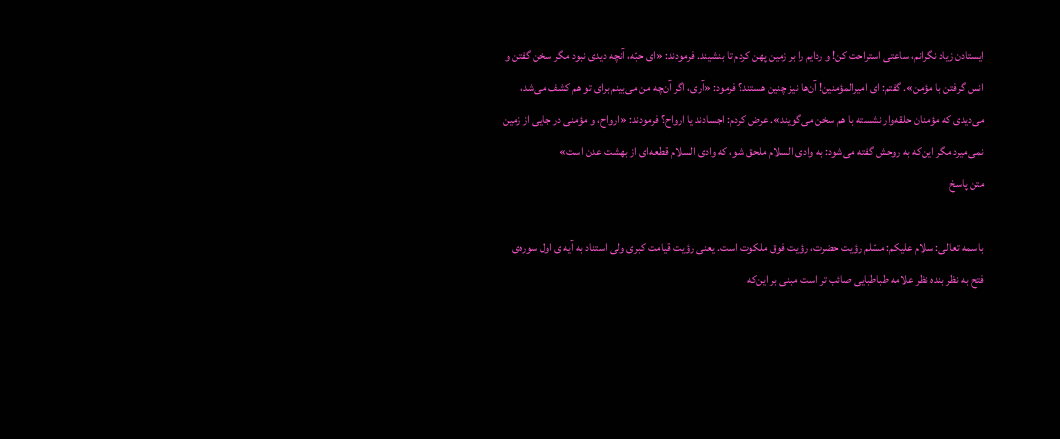ایستادن زیاد نگرانم، ساعتی استراحت کن! و ردایم را بر زمین پهن کردم تا بنشیند. فرمودند: «ای حبّه، آنچه دیدی نبود مگر سخن گفتن و انس گرفتن با مؤمن». گفتم: ای امیرالمؤمنین! آن‌ها نیز چنین هستند؟ فرمود: «آری، اگر آن‌چه من می‌بینم برای تو هم کشف می‌شد، می‌دیدی که مؤمنان حلقه‌وار نشسته با هم سخن می‌گویند». عرض کردم: اجسادند یا ارواح؟ فرمودند: «ارواح، و مؤمنی در جایی از زمین نمی‌میرد مگر این‌که به روحش گفته می‌شود: به وادی السلام ملحق شو، که وادی السلام قطعه‌ای از بهشت عدن است»
متن پاسخ

باسمه تعالی: سلام علیکم: مسّلم رؤیت حضرت، رؤیت فوق ملکوت است. یعنی رؤیت قیامت کبری ولی استناد به آیه ی اول سوره‌ی فتح به نظر بنده نظر علامه طباطبایی صائب تر است مبنی بر این‌که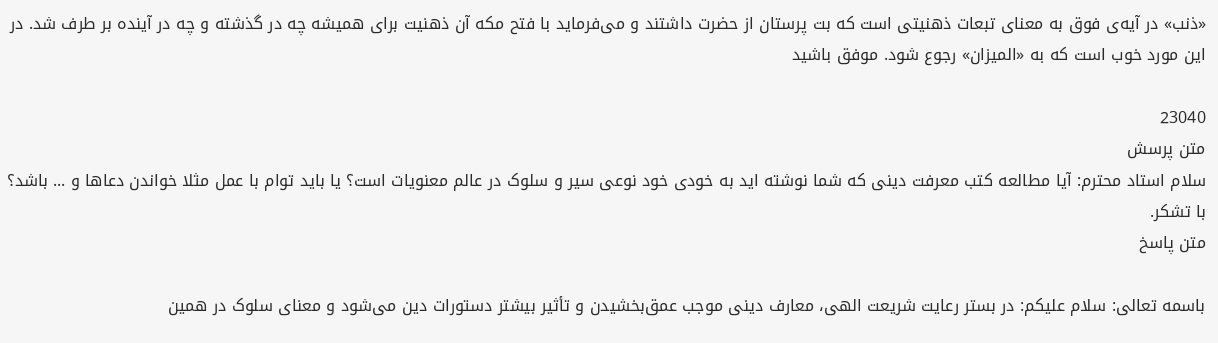«ذنب» در آیه‌ی فوق به معنای تبعات ذهنیتی است که بت پرستان از حضرت داشتند و می‌فرماید با فتح مکه آن ذهنیت برای همیشه چه در گذشته و چه در آینده بر طرف شد. در این مورد خوب است که به «المیزان» رجوع شود. موفق باشید

23040
متن پرسش
سلام استاد محترم: آیا مطالعه کتب معرفت دینی که شما نوشته اید به خودی خود نوعی سیر و سلوک در عالم معنویات است؟ یا باید توام با عمل مثلا خواندن دعاها و ... باشد؟ با تشکر.
متن پاسخ

باسمه تعالی: سلام علیکم: در بستر رعایت شریعت الهی، معارف دینی موجب عمق‌بخشیدن و تأثیر بیشتر دستورات دین می‌شود و معنای سلوک در همین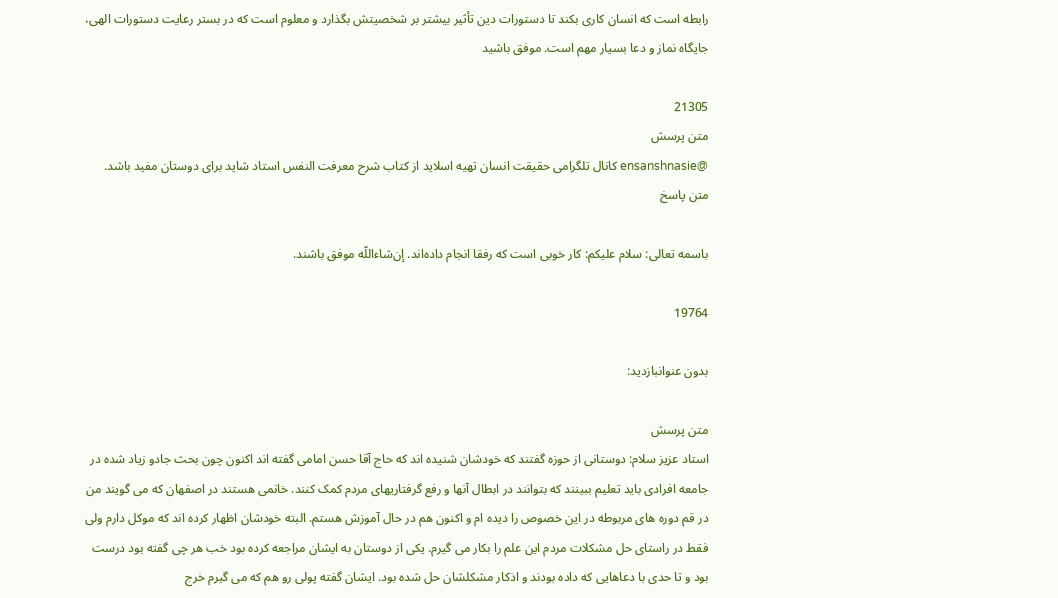رابطه است که انسان کاری بکند تا دستورات دین تأثیر بیشتر بر شخصیتش بگذارد و معلوم است که در بستر رعایت دستورات الهی، جایگاه نماز و دعا بسیار مهم است. موفق باشید

21305
متن پرسش
@ensanshnasie کانال تلگرامی حقیقت انسان تهیه اسلاید از کتاب شرح معرفت النفس استاد شاید برای دوستان مفید باشد.
متن پاسخ

باسمه تعالی: سلام علیکم: کار خوبی است که رفقا انجام داده‌اند. إن‌شاءاللّه موفق باشند.

19764

بدون عنوانبازدید:

متن پرسش
استاد عزیز سلام: دوستانی از حوزه گفتند که خودشان شنیده اند که حاج آقا حسن امامی گفته اند اکنون چون بحث جادو زیاد شده در جامعه افرادی باید تعلیم ببینند که بتوانند در ابطال آنها و رفع گرفتاریهای مردم کمک کنند. خانمی هستند در اصفهان که می گویند من در قم دوره های مربوطه در این خصوص را دیده ام و اکنون هم در حال آموزش هستم. البته خودشان اظهار کرده اند که موکل دارم ولی فقط در راستای حل مشکلات مردم این علم را بکار می گیرم. یکی از دوستان به ایشان مراجعه کرده بود خب هر چی گفته بود درست بود و تا حدی با دعاهایی که داده بودند و اذکار مشکلشان حل شده بود. ایشان گفته پولی رو هم که می گیرم خرج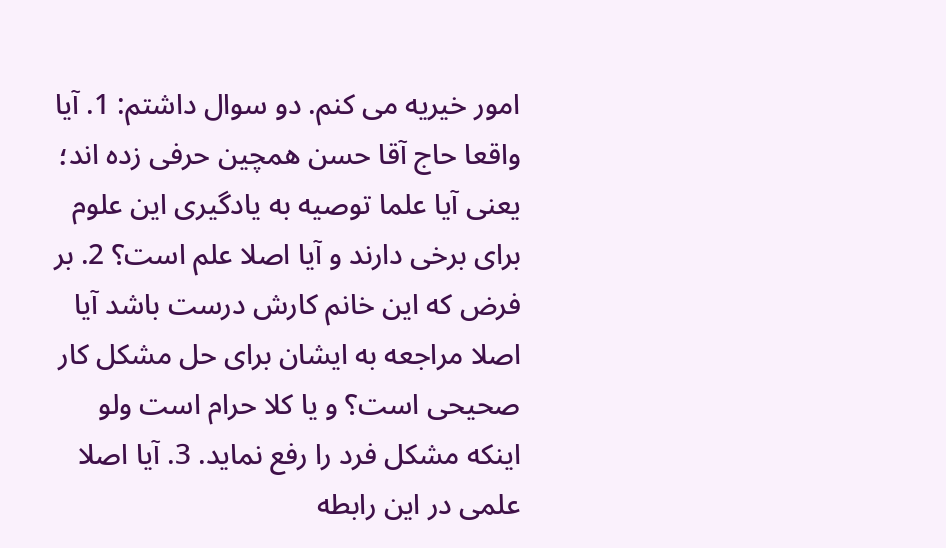امور خیریه می کنم. دو سوال داشتم: 1. آیا واقعا حاج آقا حسن همچین حرفی زده اند؛ یعنی آیا علما توصیه به یادگیری این علوم برای برخی دارند و آیا اصلا علم است؟ 2. بر فرض که این خانم کارش درست باشد آیا اصلا مراجعه به ایشان برای حل مشکل کار صحیحی است؟ و یا کلا حرام است ولو اینکه مشکل فرد را رفع نماید. 3. آیا اصلا علمی در این رابطه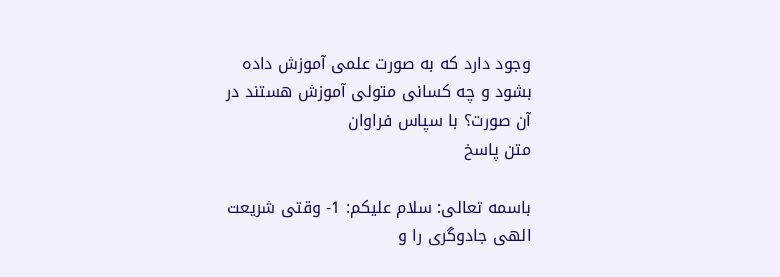وجود دارد که به صورت علمی آموزش داده بشود و چه کسانی متولی آموزش هستند در آن صورت؟ با سپاس فراوان
متن پاسخ

باسمه تعالی: سلام علیکم: 1- وقتی شریعت الهی جادوگری را و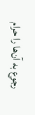رجوع به آن‌ها را حرام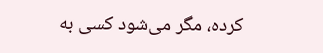کرده، مگر می‌شود کسی به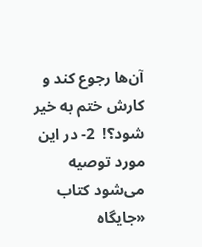آن‌ها رجوع کند و کارش ختم به خیر شود؟!  2- در این مورد توصیه می‌شود کتاب «جایگاه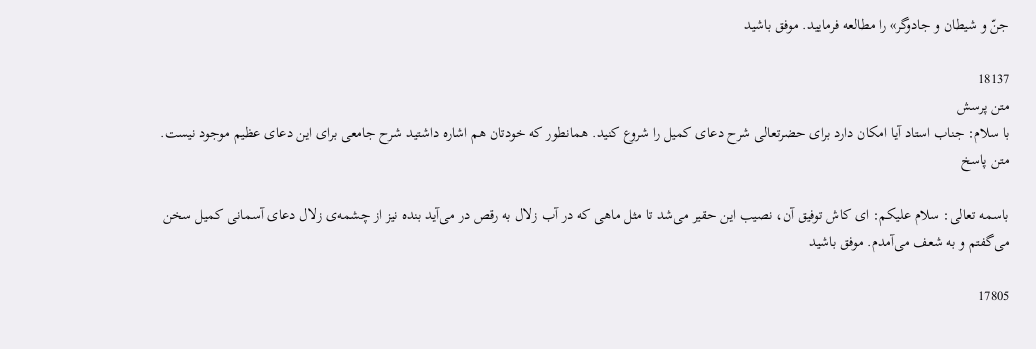جنّ و شیطان و جادوگر» را مطالعه فرمایید. موفق باشید

18137
متن پرسش
با سلام: جناب استاد آیا امکان دارد برای حضرتعالی شرح دعای کمیل را شروع کنید. همانطور که خودتان هم اشاره داشتید شرح جامعی برای این دعای عظیم موجود نیست.
متن پاسخ

باسمه تعالی: سلام علیکم: ای کاش توفیق آن، نصیب این حقیر می‌شد تا مثل ماهی که در آب زلال به رقص در می‌آید بنده نیز از چشمه‌ی زلال دعای آسمانی کمیل سخن می‌گفتم و به شعف می‌آمدم. موفق باشید

17805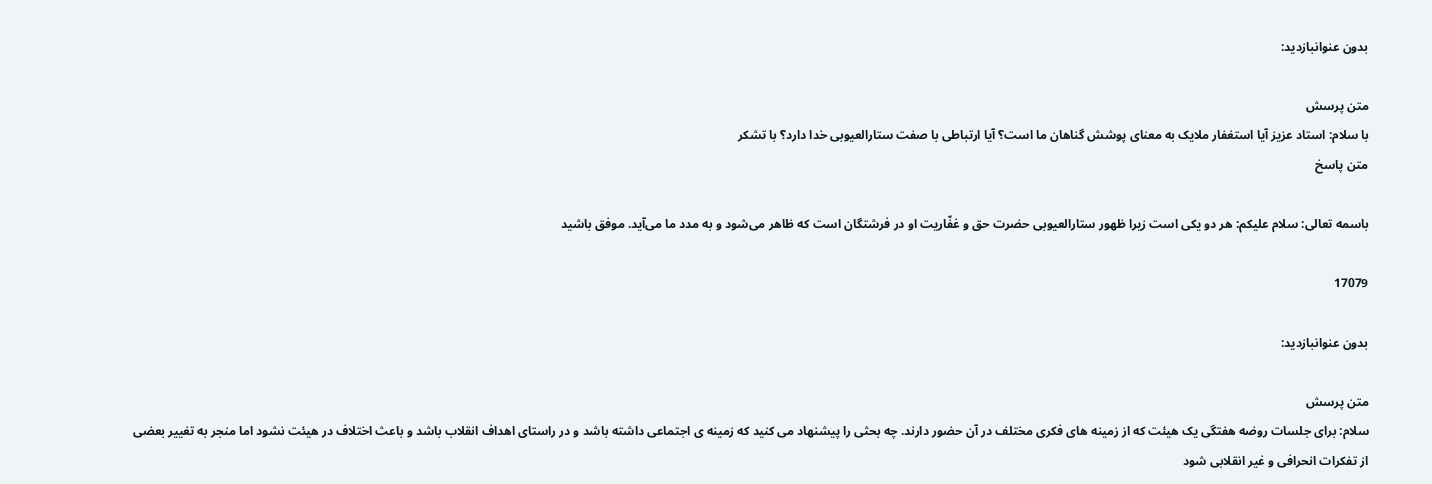بدون عنوانبازدید:

متن پرسش
با سلام: استاد عزیز آیا استغفار ملایک به معنای پوشش گناهان ما است؟ آیا ارتباطی با صفت ستارالعیوبی خدا دارد؟ با تشکر
متن پاسخ

باسمه تعالی: سلام علیکم: هر دو یکی است زیرا ظهور ستارالعیوبی حضرت حق و غفّاریت او در فرشتگان است که ظاهر می‌شود و به مدد ما می‌آید. موفق باشید

17079

بدون عنوانبازدید:

متن پرسش
سلام: برای جلسات روضه هفتگی یک هیئت که از زمینه های فکری مختلف در آن حضور دارند. چه بحثی را پیشنهاد می کنید که زمینه ی اجتماعی داشته باشد و در راستای اهداف انقلاب باشد و باعث اختلاف در هیئت نشود اما منجر به تغییر بعضی از تفکرات انحرافی و غیر انقلابی شود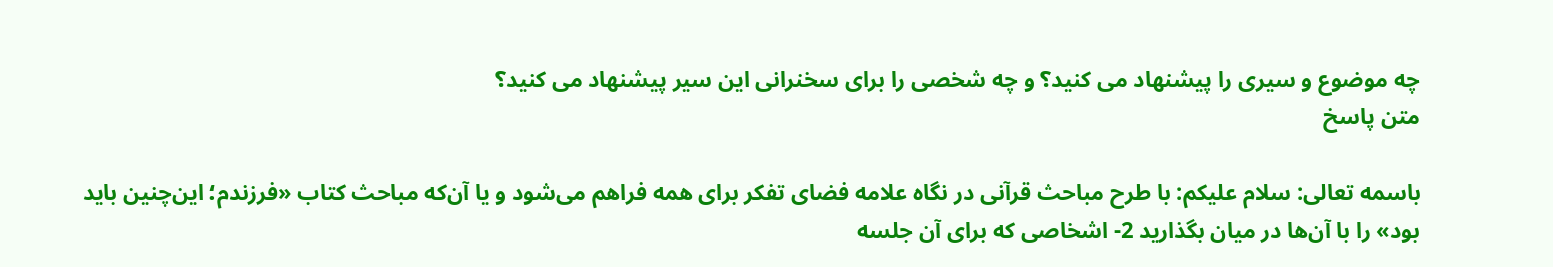چه موضوع و سیری را پیشنهاد می کنید؟ و چه شخصی را برای سخنرانی این سیر پیشنهاد می کنید؟
متن پاسخ

باسمه تعالی: سلام علیکم: با طرح مباحث قرآنی در نگاه علامه فضای تفکر برای همه فراهم می‌شود و یا آن‌که مباحث کتاب «فرزندم؛ این‌چنین باید بود» را با آن‌ها در میان بگذارید 2- اشخاصی که برای آن جلسه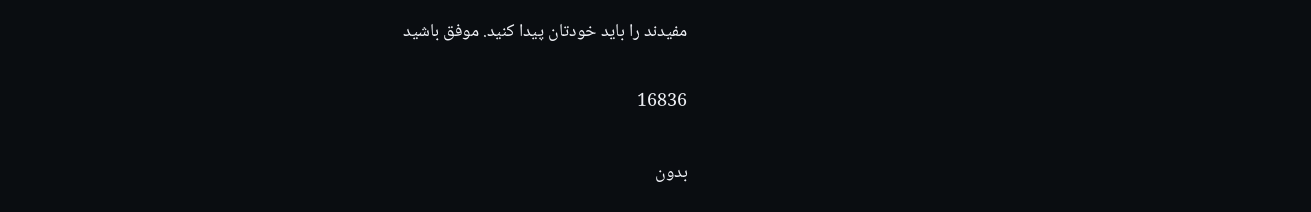مفیدند را باید خودتان پیدا کنید. موفق باشید

16836

بدون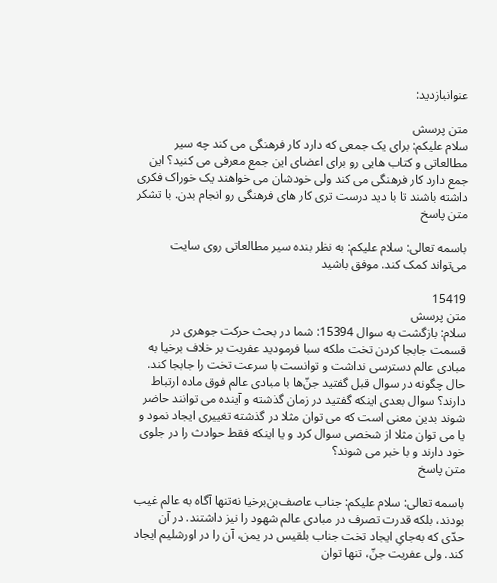عنوانبازدید:

متن پرسش
سلام علیکم: برای یک جمعی که دارد کار فرهنگی می کند چه سیر مطالعاتی و کتاب هایی رو برای اعضای این جمع معرفی می کنید؟ این جمع دارد کار فرهنگی می کند ولی خودشان می خواهند یک خوراک فکری داشته باشند تا با دید درست تری کار های فرهنگی رو انجام بدن. با تشکر
متن پاسخ

باسمه تعالی: سلام علیکم: به نظر بنده سیر مطالعاتی روی سایت می‌تواند کمک کند. موفق باشید

15419
متن پرسش
سلام: بازگشت به سوال 15394: شما در بحث حرکت جوهری در قسمت جابجا کردن تخت ملکه سبا فرمودید عفریت بر خلاف برخیا به مبادی عالم دسترسی نداشت و توانست با سرعت تخت را جابجا کند. حال چگونه در سوال قبل گفتید جنّ‌ها با مبادی عالم فوق ماده ارتباط دارند؟ سوال بعدی اینکه گفتید در زمان گذشته و آینده می توانند حاضر شوند بدین معنی است که می توان مثلا در گذشته تغییری ایجاد نمود و یا می توان مثلا از شخصی سوال کرد و یا اینکه فقط حوادث را در جلوی خود دارند و با خبر می شوند؟
متن پاسخ

باسمه تعالی: سلام علیکم: جناب عاصف‌بن‌برخیا نه‌تنها آگاه به عالم غیب بودند، بلکه قدرت تصرف در مبادی عالم شهود را نیز داشتند. در آن حدّی که به‌جایِ ایجاد تخت جناب بلقیس در یمن، آن را در اورشلیم ایجاد کند. ولی عفریت جنّ، تنها توان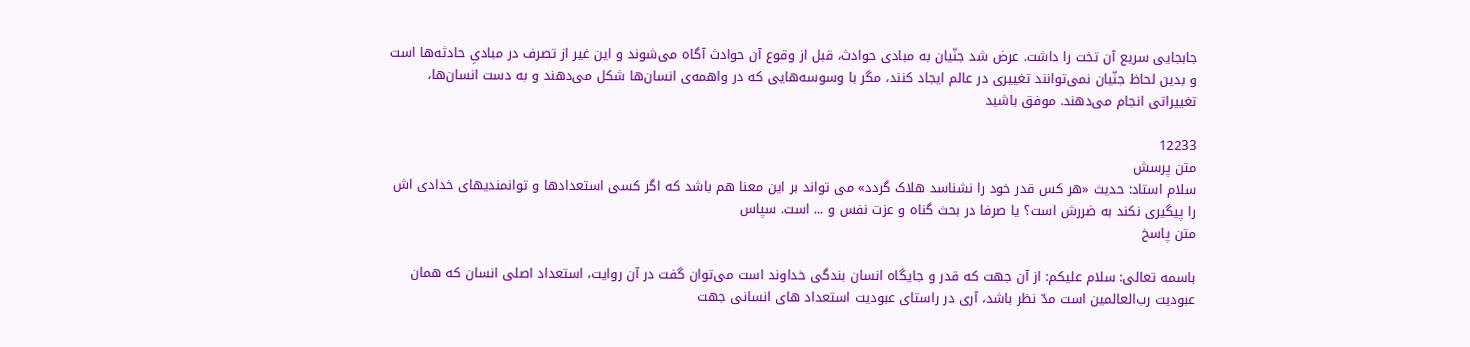جابجایی سریع آن تخت را داشت. عرض شد جنّیان به مبادی حوادث، قبل از وقوع آن حوادث آگاه می‌شوند و این غیر از تصرف در مبادی‌ِ حادثه‌ها است و بدین لحاظ جنّیان نمی‌توانند تغییری در عالم ایجاد کنند، مگر با وسوسه‌هایی که در واهمه‌ی انسان‌ها شکل می‌دهند و به دست انسان‌ها، تغییراتی انجام می‌دهند. موفق باشید

12233
متن پرسش
سلام استاد: حدیث «هر کس قدر خود را نشناسد هلاک گردد» می تواند بر این معنا هم باشد که اگر کسی استعدادها و توانمندیهای خدادی اش را پیگیری نکند به ضررش است؟ یا صرفا در بحث گناه و عزت نفس و ... است. سپاس
متن پاسخ

باسمه تعالی: سلام علیکم: از آن جهت که قدر و جایگاه انسان بندگی خداوند است می‌توان گفت در آن روایت، استعداد اصلی انسان که همان عبودیت رب‌العالمین است مدّ نظر باشد، آری در راستای عبودیت استعداد های انسانی جهت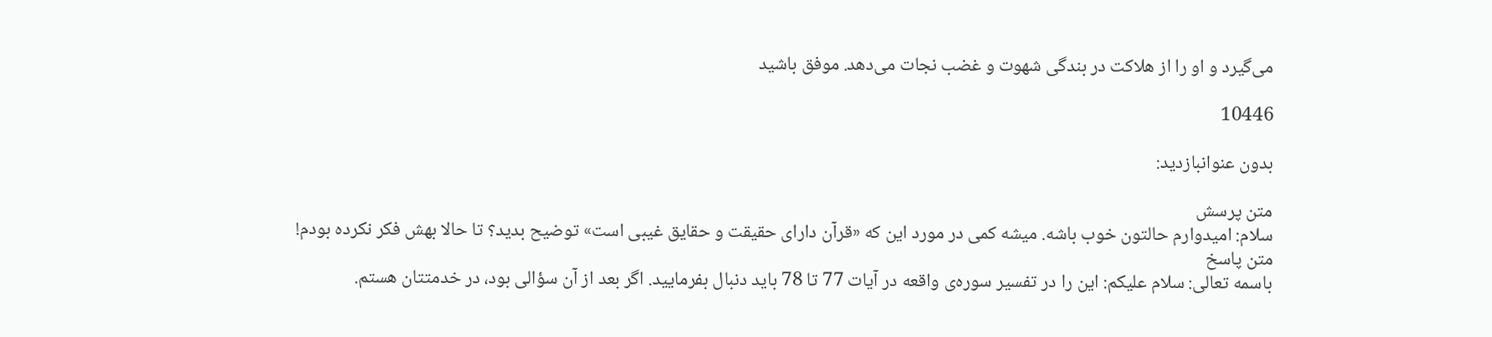می‌گیرد و او را از هلاکت در بندگی شهوت و غضب نجات می‌دهد. موفق باشید

10446

بدون عنوانبازدید:

متن پرسش
سلام: امیدوارم حالتون خوب باشه. میشه کمی در مورد این که «قرآن دارای حقیقت و حقایق غیبی است» توضیح بدید؟ تا حالا بهش فکر نکرده بودم!
متن پاسخ
باسمه تعالی: سلام علیکم: این را در تفسیر سوره‌ی واقعه در آیات 77 تا 78 باید دنبال بفرمایید. اگر بعد از آن سؤالی بود، در خدمتتان هستم.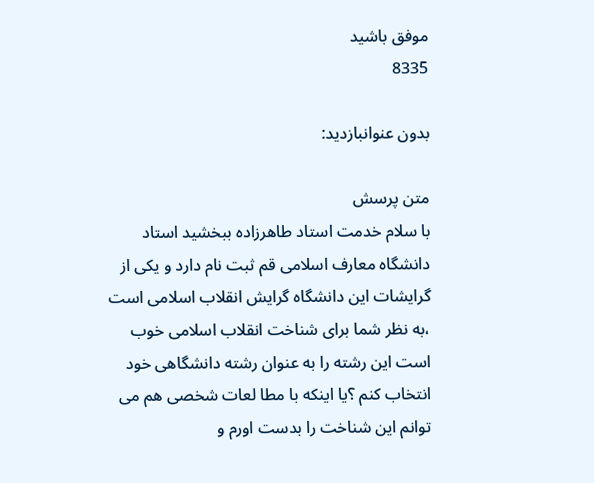موفق باشید
8335

بدون عنوانبازدید:

متن پرسش
با سلام خدمت استاد طاهرزاده ببخشید استاد دانشگاه معارف اسلامی قم ثبت نام دارد و یکی از گرایشات این دانشگاه گرایش انقلاب اسلامی است ،به نظر شما برای شناخت انقلاب اسلامی خوب است این رشته را به عنوان رشته دانشگاهی خود انتخاب کنم ؟یا اینکه با مطا لعات شخصی هم می توانم این شناخت را بدست اورم و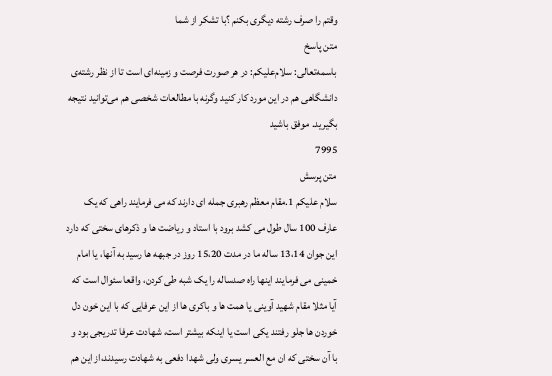وقتم را صرف رشته دیگری بکنم ؟با تشکر از شما
متن پاسخ
باسمه‌تعالی: سلام‌علیکم: در هر صورت فرصت و زمینه‌ای است تا از نظر رشته‌ی دانشگاهی هم در این مورد کار کنید وگرنه با مطالعات شخصی هم می‌توانید نتیجه بگیرید. موفق باشید
7995
متن پرسش
سلام علیکم 1.مقام معظم رهبری جمله ای دارند که می فرمایند راهی که یک عارف 100 سال طول می کشد برود با استاد و ریاضت ها و ذکرهای سختی که دارد این جوان 13،14 ساله ما در مدت 15،20 روز در جبهه ها رسید به آنها، یا امام خمینی می فرمایند اینها راه صدساله را یک شبه طی کردن، واقعا سئوال است که آیا مثلا مقام شهید آوینی یا همت ها و باکری ها از این عرفایی که با این خون دل خوردن ها جلو رفتند یکی است یا اینکه بیشتر است، شهادت عرفا تدریجی بود و با آن سختی که ان مع العسر یسری ولی شهدا دفعی به شهادت رسیدند،از این هم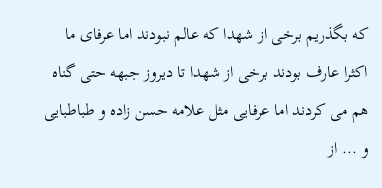که بگذریم برخی از شهدا که عالم نبودند اما عرفای ما اکثرا عارف بودند برخی از شهدا تا دیروز جبهه حتی گناه هم می کردند اما عرفایی مثل علامه حسن زاده و طباطبایی و ... از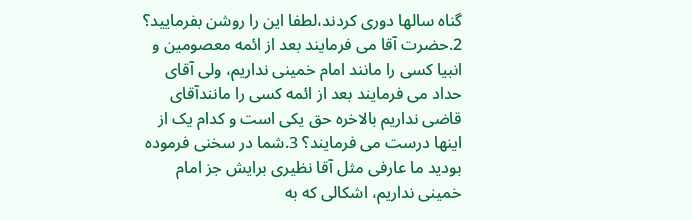گناه سالها دوری کردند،لطفا این را روشن بفرمایید؟ 2.حضرت آقا می فرمایند بعد از ائمه معصومین و انبیا کسی را مانند امام خمینی نداریم، ولی آقای حداد می فرمایند بعد از ائمه کسی را مانندآقای قاضی نداریم بالاخره حق یکی است و کدام یک از اینها درست می فرمایند؟ 3.شما در سخنی فرموده بودید ما عارفی مثل آقا نظیری برایش جز امام خمینی نداریم، اشکالی که به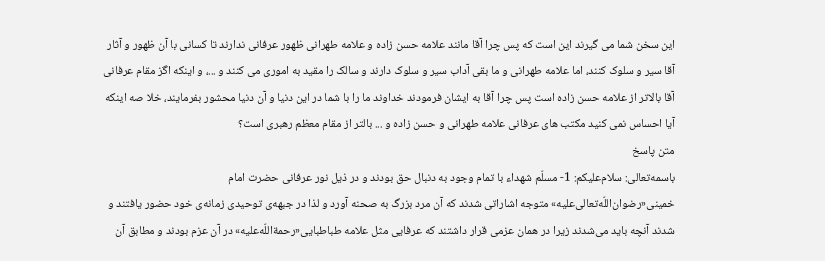این سخن شما می گیرند این است که پس چرا آقا مانند علامه حسن زاده و علامه طهرانی ظهور عرفانی ندارند تا کسانی با آن ظهور و آثار آقا سیر و سلوک کنند، اما علامه طهرانی و ما بقی آداب سیر و سلوک دارند و سالک را مقید به اموری می کنند و ...، و اینکه اگز مقام عرفانی آقا بالاتر از علامه حسن زاده است پس چرا آقا به ایشان فرمودند خداوند ما را با شما در این دنیا و آن دنیا محشور بفرمایند، خلا صه اینکه آیا احساس نمی کنید مکتب های عرفانی علامه طهرانی و حسن زاده و ... بالتر از مقام معظم رهبری است؟
متن پاسخ
باسمه‌تعالی: سلام‌علیکم: 1- مسلّم شهداء با تمام وجود به دنبال حق بودند و در ذیل نور عرفانی حضرت امام خمینی«رضوان‌اللّه‌تعالی‌علیه» متوجه اشاراتی شدند که آن مرد بزرگ به صحنه آورد و لذا در جبهه‌ی توحیدی زمانه‌ی خود حضور یافتند و شدند آنچه باید می‌شدند زیرا در همان عزمی قرار داشتند که عرفایی مثل علامه‌ طباطبایی«رحمة‌اللّه‌علیه» در آن عزم بودند و مطابق آن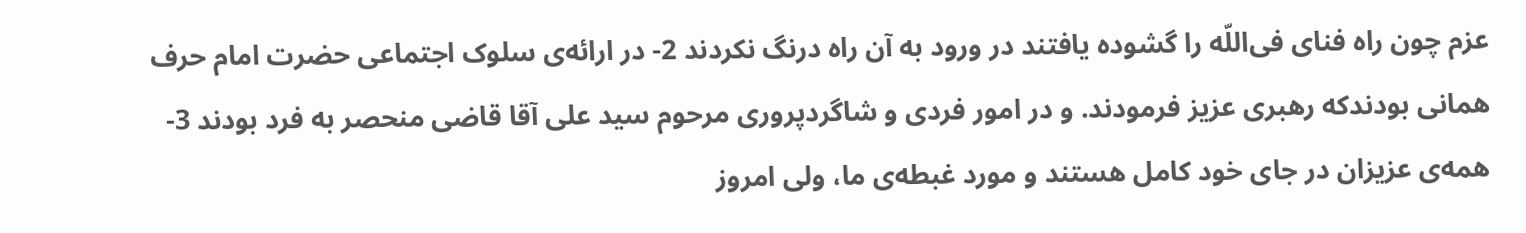عزم چون راه فنای فی‌اللّه را گشوده یافتند در ورود به آن راه درنگ نکردند 2- در ارائه‌ی سلوک اجتماعی حضرت امام حرف همانی بودندکه رهبری عزیز فرمودند. و در امور فردی و شاگردپروری مرحوم سید علی آقا قاضی منحصر به فرد بودند 3- همه‌ی عزیزان در جای خود کامل هستند و مورد غبطه‌ی ما، ولی امروز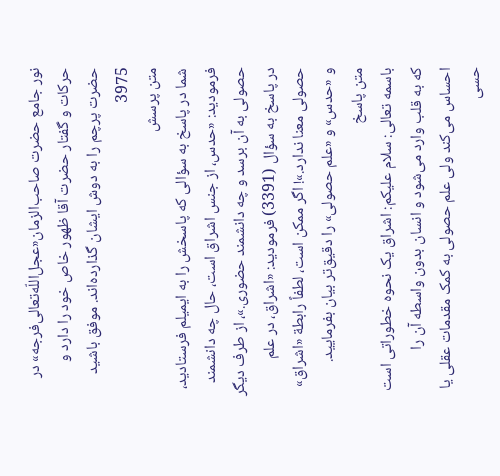نور جامع حضرت صاحب‌الزمان«عجل‌اللّه‌تعالی‌فرجه» در حرکات و گفتار حضرت آقا ظهور خاص خود را دارد و حضرت پرچم را به دوش ایشان گذارده‌اند. موفق باشید
3975
متن پرسش
شما در پاسخ به سؤالی که پاسخش را به ایمیلم فرستادید، فرمودید: «حدس، از جنس اشراق است، حال چه دانشمند حصولی به آن برسد و چه دانشمند حضوری.»، از طرف دیگر در پاسخ به سؤال (3391) فرمودید: «اشراق، در علم حصولی معنا ندارد.»! اگر ممکن است، لطفاً رابطة «اشراق» و «حدس» و «علم حصولی» را دقیق‌تر بیان بفرمایید.
متن پاسخ
باسمه تعالی: سلام علیکم: اشراق یک نحوه خطوراتی است که به قلب وارد می‌شود و انسان بدون واسطه آن را احساس می‌کند ولی علم حصولی به کمک مقدمات عقلی یا حسی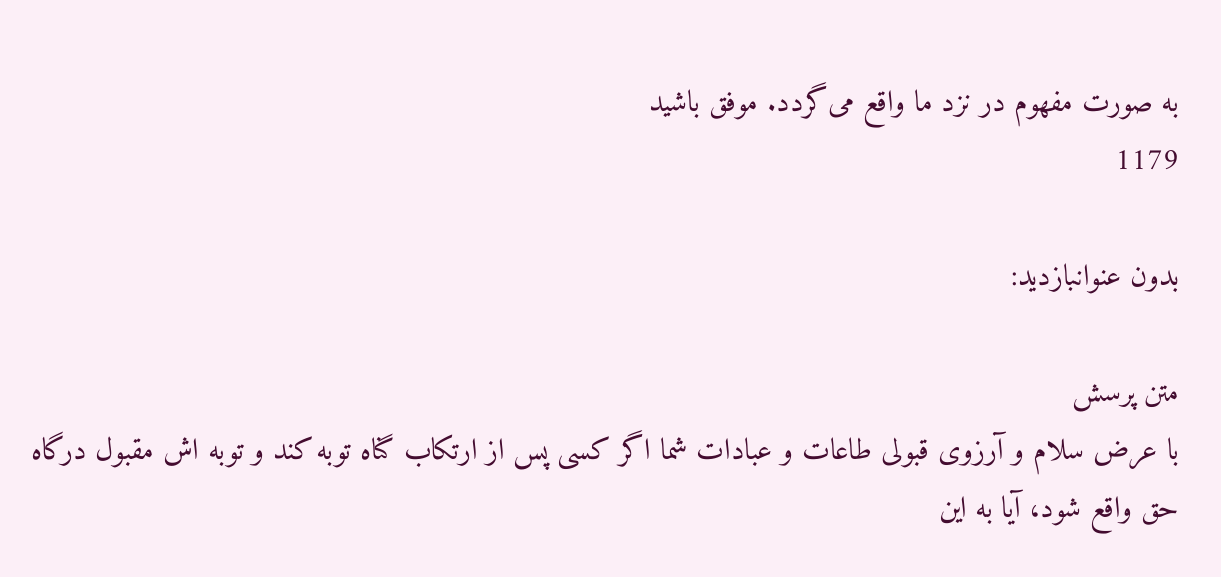به صورت مفهوم در نزد ما واقع می‌گردد. موفق باشید
1179

بدون عنوانبازدید:

متن پرسش
با عرض سلام و آرزوی قبولی طاعات و عبادات شما اگر کسی پس از ارتکاب گناه توبه کند و توبه اش مقبول درگاه حق واقع شود، آیا به این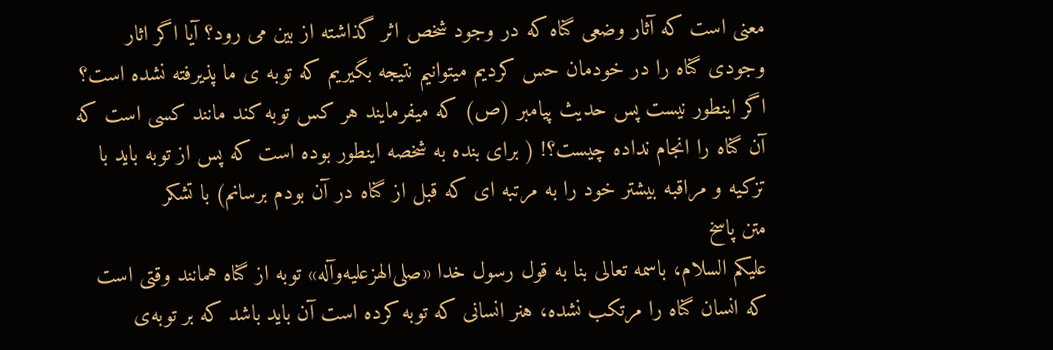معنی است که آثار وضعی گناه که در وجود شخص اثر گذاشته از بین می رود؟ آیا اگر اثار وجودی گناه را در خودمان حس کردیم میتوانیم نتیجه بگیریم که توبه ی ما پذیرفته نشده است؟ اگر اینطور نیست پس حدیث پیامبر (ص) که میفرمایند هر کس توبه کند مانند کسی است که آن گناه را انجام نداده چیست؟! ( برای بنده به شخصه اینطور بوده است که پس از توبه باید با تزکیه و مراقبه بیشتر خود را به مرتبه ای که قبل از گناه در آن بودم برسانم) با تشکر
متن پاسخ
علیکم السلام، باسمه تعالی بنا به قول رسول خدا «صلی‌الهز‌علیه‌وآله» توبه از گناه همانند وقتی است که انسان گناه را مرتکب نشده، هنر انسانی که توبه کرده است آن باید باشد که بر توبه‌ی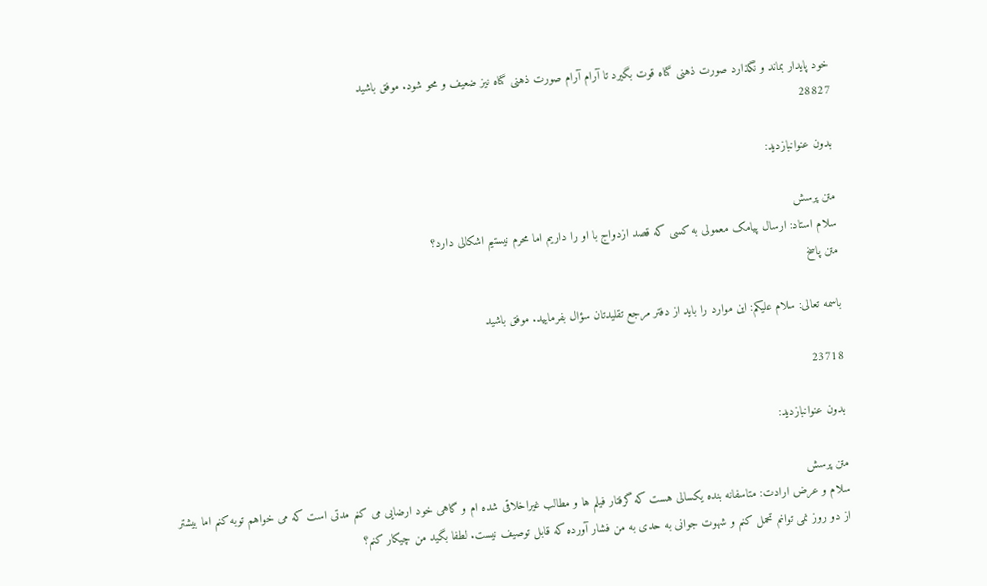خود پایدار بماند و نگذارد صورت ذهنی گناه قوت بگیرد تا آرام آرام صورت ذهنی گناه نیز ضعیف و محو شود. موفق باشید
28827

بدون عنوانبازدید:

متن پرسش
سلام استاد: ارسال پیامک معمولی به کسی که قصد ازدواج با او را داریم اما محرم نیستیم اشکالی دارد؟
متن پاسخ

باسمه تعالی: سلام علیکم: این موارد را باید از دفتر مرجع تقلیدتان سؤال بفرمایید. موفق باشید

23718

بدون عنوانبازدید:

متن پرسش
سلام و عرض ارادت: متاسفانه بنده یکسالی هست که گرفتار فیلم ها و مطالب غیراخلاقی شده ام و گاهی خود ارضایی می کنم مدتی است که می خواهم توبه کنم اما بیشتر از دو روز نمی توانم تحمل کنم و شهوت جوانی به حدی به من فشار آورده که قابل توصیف نیست. لطفا بگید من چیکار کنم؟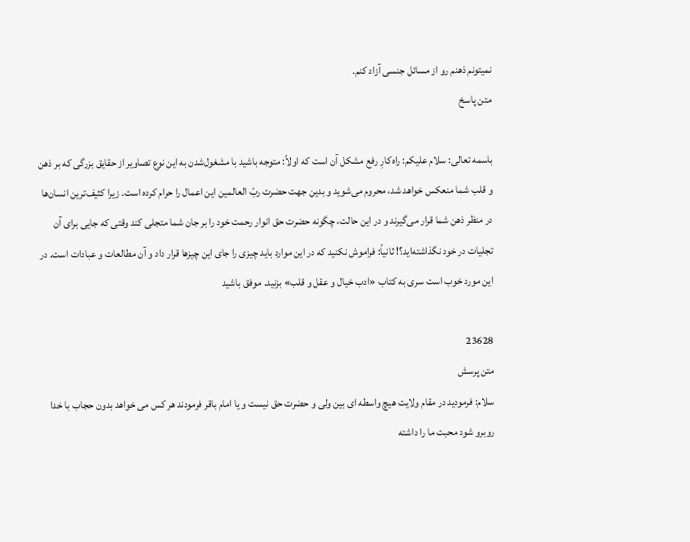نمیتونم ذهنم رو از مسائل جنسی آزاد کنم.
متن پاسخ

باسمه تعالی: سلام علیکم: راه‌کارِ رفع مشکل آن است که اولاً: متوجه باشید با مشغول‌شدن به این نوع تصاویر از حقایق بزرگی که بر ذهن و قلب شما منعکس خواهد شد، محروم می‌شوید و بدین جهت حضرت ربّ العالمین این اعمال را حرام کرده است. زیرا کثیف‌ترین انسان‌ها در منظر ذهن شما قرار می‌گیرند و در این حالت، چگونه حضرت حق انوار رحمت خود را بر جان شما متجلی کند وقتی که جایی برای آن تجلیات در خود نگذاشته‌اید؟! ثانیاً: فراموش نکنید که در این موارد باید چیزی را جای این چیزها قرار داد و آن مطالعات و عبادات است. در این مورد خوب است سری به کتاب «ادب خیال و عقل و قلب» بزنید. موفق باشید

23628
متن پرسش
سلام: فرمودید در مقام ولایت هیچ واسطه ای بین ولی و حضرت حق نیست و یا امام باقر فرمودند هر کس می خواهد بدون حجاب با خدا روبرو شود محبت ما را داشته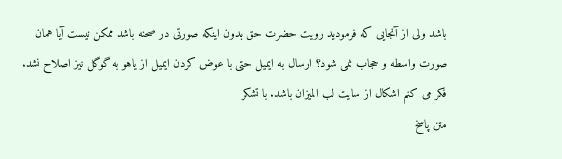باشد ولی از آنجایی که فرمودید رویت حضرت حق بدون اینکه صورتی در صحنه باشد ممکن نیست آیا همان صورت واسطه و حجاب نمی شود؟ ارسال به ایمیل حتی با عوض کردن ایمیل از یاهو به گوگل نیز اصلاح نشد. فکر می کنم اشکال از سایت لب المیزان باشد. با تشکر
متن پاسخ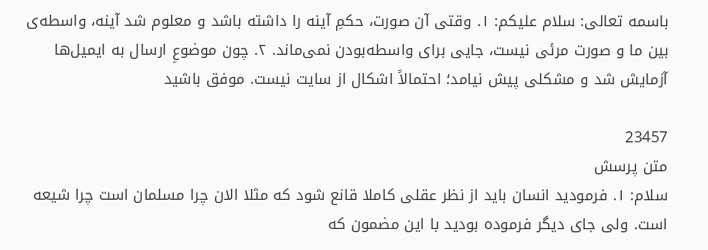باسمه تعالی: سلام علیکم: ۱. وقتی آن صورت، حکمِ آینه را داشته باشد و معلوم شد آینه، واسطه‌ی بین ما و صورت مرئی نیست، جایی برای واسطه‌بودن نمی‌ماند. ۲. چون موضوعِ ارسال به ایمیل‌ها آزمایش شد و مشکلی پیش نیامد؛ احتمالاً اشکال از سایت نیست. موفق باشید

23457
متن پرسش
سلام: ۱. فرمودید انسان باید از نظر عقلی کاملا قانع شود که مثلا الان چرا مسلمان است چرا شیعه است. ولی جای دیگر فرموده بودید با این مضمون که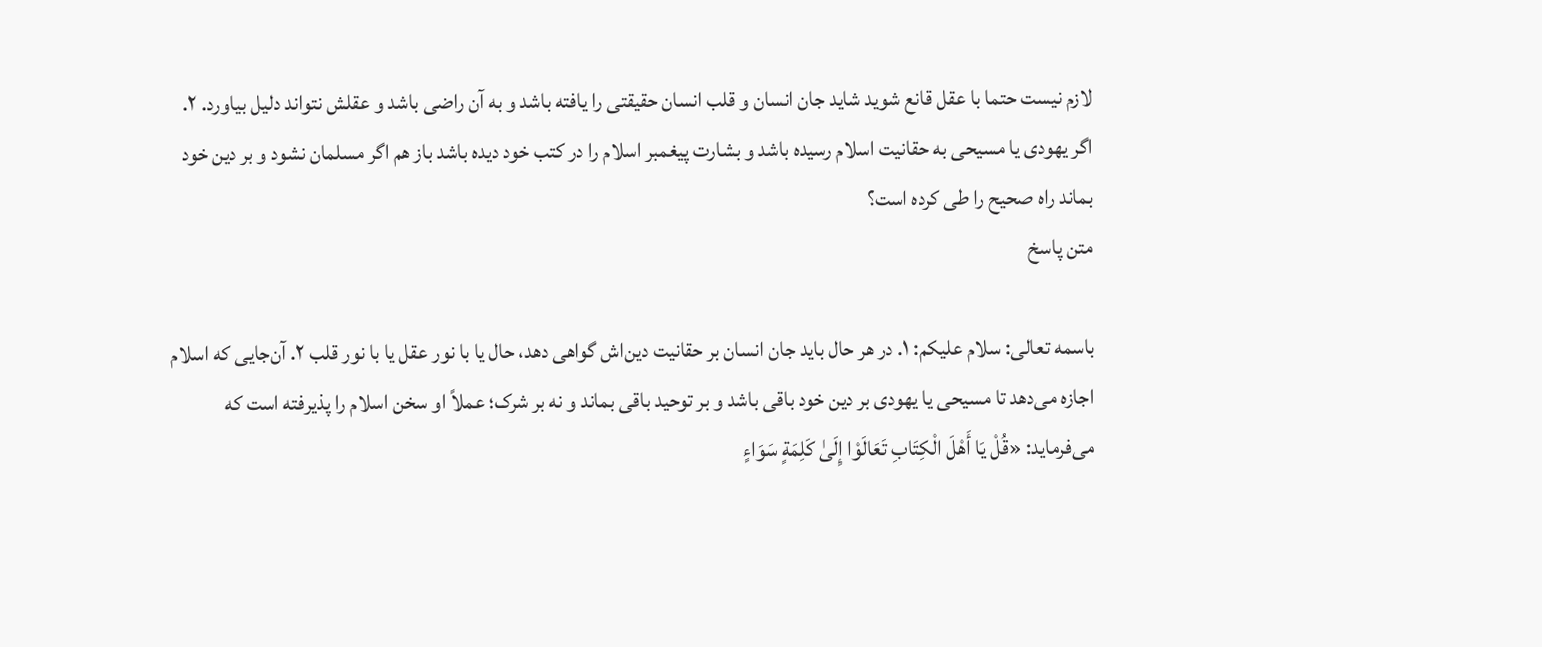لازم نیست حتما با عقل قانع شوید شاید جان انسان و قلب انسان حقیقتی را یافته باشد و به آن راضی باشد و عقلش نتواند دلیل بیاورد. ۲. اگر یهودی یا مسیحی به حقانیت اسلام رسیده باشد و بشارت پیغمبر اسلام را در کتب خود دیده باشد باز هم اگر مسلمان نشود و بر دین خود بماند راه صحیح را طی کرده است؟
متن پاسخ

باسمه تعالی: سلام علیکم: ۱. در هر حال باید جان انسان بر حقانیت دین‌اش گواهی دهد، حال یا با نور عقل یا با نور قلب ۲. آن‌جایی که اسلام اجازه می‌دهد تا مسیحی یا یهودی بر دین خود باقی باشد و بر توحید باقی بماند و نه بر شرک؛ عملاً او سخن اسلام را پذیرفته است که می‌فرماید: «قُلْ يَا أَهْلَ الْكِتَابِ تَعَالَوْا إِلَىٰ كَلِمَةٍ سَوَاءٍ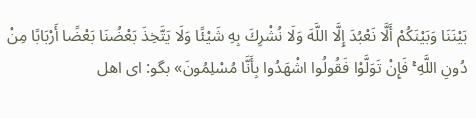بَيْنَنَا وَبَيْنَكُمْ أَلَّا نَعْبُدَ إِلَّا اللَّهَ وَلَا نُشْرِكَ بِهِ شَيْئًا وَلَا يَتَّخِذَ بَعْضُنَا بَعْضًا أَرْبَابًا مِنْ دُونِ اللَّهِ ۚ فَإِنْ تَوَلَّوْا فَقُولُوا اشْهَدُوا بِأَنَّا مُسْلِمُونَ» بگو: ای اهل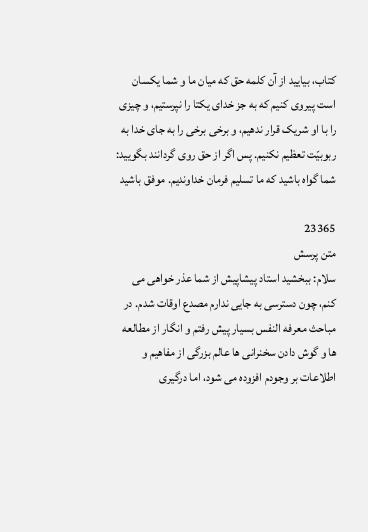کتاب، بیایید از آن کلمه حق که میان ما و شما یکسان است پیروی کنیم که به جز خدای یکتا را نپرستیم، و چیزی را با او شریک قرار ندهیم، و برخی برخی را به جای خدا به ربوبیّت تعظیم نکنیم. پس اگر از حق روی گردانند بگویید: شما گواه باشید که ما تسلیم فرمان خداوندیم. موفق باشید

23365
متن پرسش
سلام: ببخشید استاد پیشاپیش از شما عذر خواهی می کنم، چون دسترسی به جایی ندارم مصدع اوقات شدم. در مباحث معرفه النفس بسیار پیش رفتم و انگار از مطالعه ها و گوش دادن سخنرانی ها عالم بزرگی از مفاهیم و اطلاعات بر وجودم افزوده می شود، اما درگیری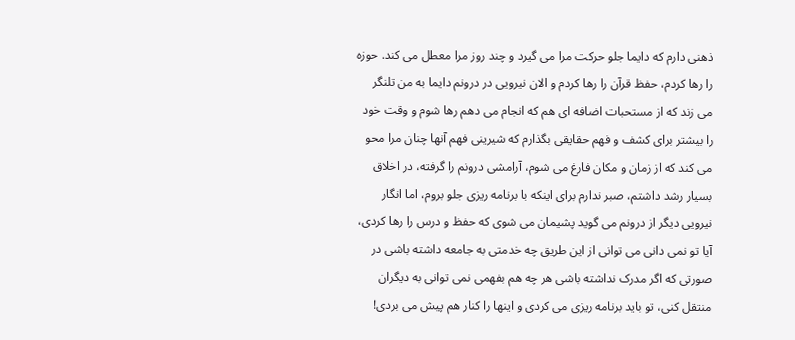ذهنی دارم که دایما جلو حرکت مرا می گیرد و چند روز مرا معطل می کند. حوزه را رها کردم، حفظ قرآن را رها کردم و الان نیرویی در درونم دایما به من تلنگر می زند که از مستحبات اضافه ای هم که انجام می دهم رها شوم و وقت خود را بیشتر برای کشف و فهم حقایقی بگذارم که شیرینی فهم آنها چنان مرا محو می کند که از زمان و مکان فارغ می شوم، آرامشی درونم را گرفته، در اخلاق بسیار رشد داشتم، صبر ندارم برای اینکه با برنامه ریزی جلو بروم، اما انگار نیرویی دیگر از درونم می گوید پشیمان می شوی که حفظ و درس را رها کردی، آیا تو نمی دانی می توانی از این طریق چه خدمتی به جامعه داشته باشی در صورتی که اگر مدرک نداشته باشی هر چه هم بفهمی نمی توانی به دیگران منتقل کنی، تو باید برنامه ریزی می کردی و اینها را کنار هم پیش می بردی!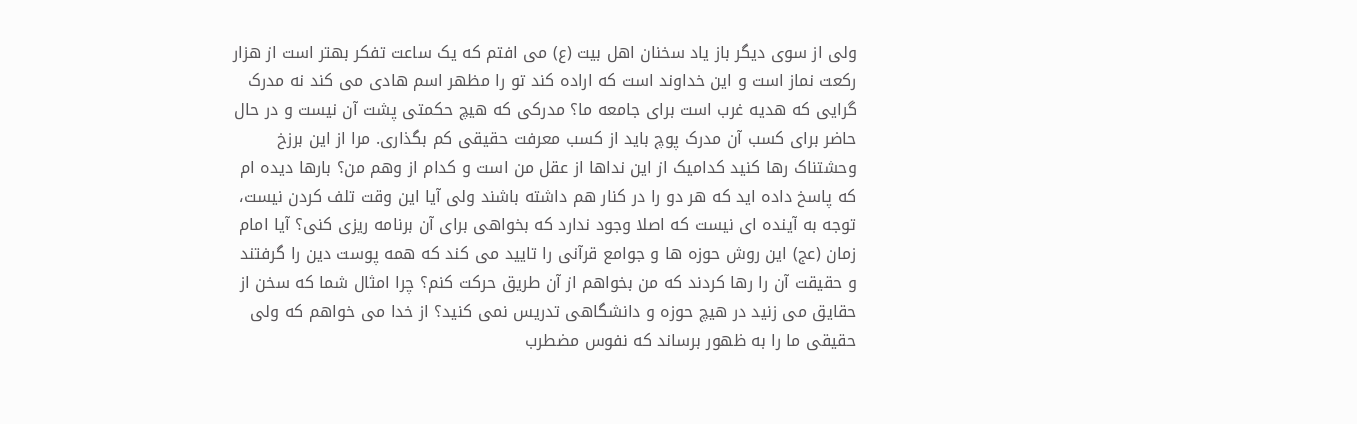ولی از سوی دیگر باز یاد سخنان اهل بیت (ع) می افتم که یک ساعت تفکر بهتر است از هزار رکعت نماز است و این خداوند است که اراده کند تو را مظهر اسم هادی می کند نه مدرک گرایی که هدیه غرب است برای جامعه ما؟ مدرکی که هیچ حکمتی پشت آن نیست و در حال حاضر برای کسب آن مدرک پوچ باید از کسب معرفت حقیقی کم بگذاری. مرا از این برزخ وحشتناک رها کنید کدامیک از این نداها از عقل من است و کدام از وهم من؟ بارها دیده ام که پاسخ داده اید که هر دو را در کنار هم داشته باشند ولی آیا این وقت تلف کردن نیست، توجه به آینده ای نیست که اصلا وجود ندارد که بخواهی برای آن برنامه ریزی کنی؟ آیا امام زمان (عج) این روش حوزه ها و جوامع قرآنی را تایید می کند که همه پوست دین را گرفتند و حقیقت آن را رها کردند که من بخواهم از آن طریق حرکت کنم؟ چرا امثال شما که سخن از حقایق می زنید در هیچ حوزه و دانشگاهی تدریس نمی کنید؟ از خدا می خواهم که ولی حقیقی ما را به ظهور برساند که نفوس مضطرب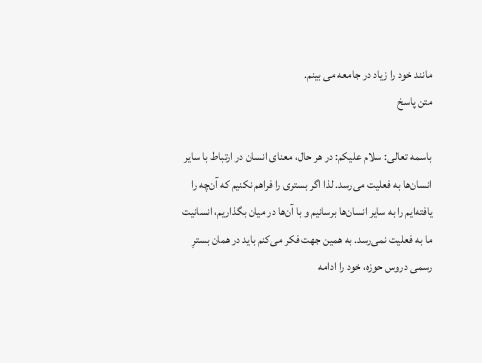مانند خود را زیاد در جامعه می بینم.
متن پاسخ

باسمه تعالی: سلام علیکم: در هر حال، معنای انسان در ارتباط با سایر انسان‌ها به فعلیت می‌رسد. لذا اگر بستری را فراهم نکنیم که آن‌چه را یافته‌ایم را به سایر انسان‌ها برسانیم و با آن‌ها در میان بگذاریم، انسانیت ما به فعلیت نمی‌رسد. به همین جهت فکر می‌کنم باید در همان بسترِ رسمی دروس حوزه، خود را ادامه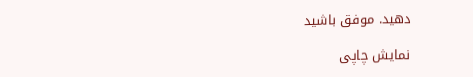دهید. موفق باشید

نمایش چاپی